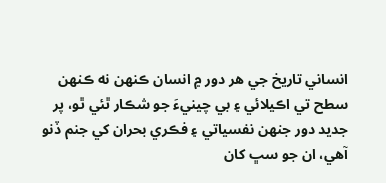انساني تاريخ جي هر دور ۾ انسان ڪنهن نه ڪنهن سطح تي اڪيلائي ۽ بي چينيءَ جو شڪار ٿئي ٿو، پر جديد دور جنهن نفسياتي ۽ فڪري بحران کي جنم ڏنو آهي، ان جو سڀ کان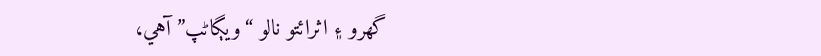گهرو ۽ اثرائتو نالو “ويڳاڻپ” آهي،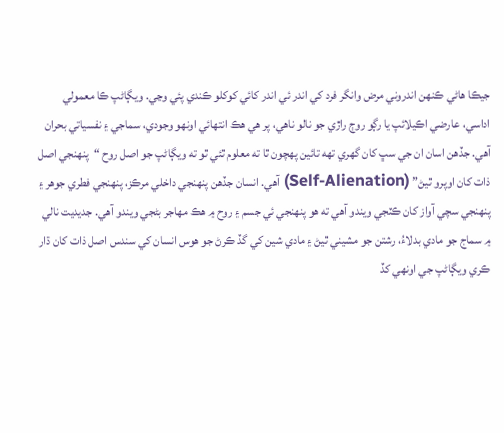جيڪا هاڻي ڪنهن اندروني مرض وانگر فرد کي اندر ئي اندر کائي کوکلو ڪندي پئي وڃي. ويڳاڻپ ڪا معمولي اداسي، عارضي اڪيلائپ يا رڳو روڄ راڙي جو نالو ناهي، پر هي هڪ انتهائي اونهو وجودي، سماجي ۽ نفسياتي بحران آهي. جڏهن اسان ان جي سڀ کان گهري تهه تائين پهچون ٿا ته معلوم ٿئي ٿو ته ويڳاڻپ جو اصل روح “پنهنجي اصل ذات کان اوپرو ٿيڻ” (Self-Alienation) آهي. انسان جڏهن پنهنجي داخلي مرڪز، پنهنجي فطري جوهر ۽ پنهنجي سچي آواز کان ڪٽجي ويندو آهي ته هو پنهنجي ئي جسم ۽ روح ۾ هڪ مهاجر بڻجي ويندو آهي. جديديت نالي ۾ سماج جو مادي بدلاءُ، رشتن جو مشيني ٿيڻ ۽ مادي شين کي گڏ ڪرڻ جو هوس انسان کي سندس اصل ذات کان ڌار ڪري ويڳاڻپ جي اونهي کڏ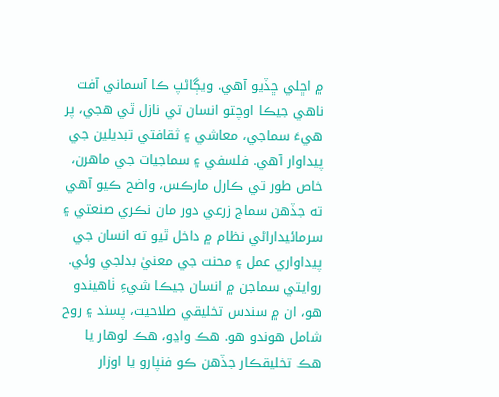۾ اڇلي ڇڏيو آهي. ويڳاڻپ ڪا آسماني آفت ناهي جيڪا اوچتو انسان تي نازل ٿي هجي، پر هيءَ سماجي، معاشي ۽ ثقافتي تبديلين جي پيداوار آهي. فلسفي ۽ سماجيات جي ماهرن، خاص طور تي ڪارل مارڪس، واضح ڪيو آهي ته جڏهن سماج زرعي دور مان نڪري صنعتي ۽ سرمائيداراڻي نظام ۾ داخل ٿيو ته انسان جي پيداواري عمل ۽ محنت جي معنيٰ بدلجي وئي.
روايتي سماجن ۾ انسان جيڪا شيءِ ٺاهيندو هو، ان ۾ سندس تخليقي صلاحيت، پسند ۽ روح شامل هوندو هو. هڪ واڍو، هڪ لوهار يا هڪ تخليقڪار جڏهن ڪو فنپارو يا اوزار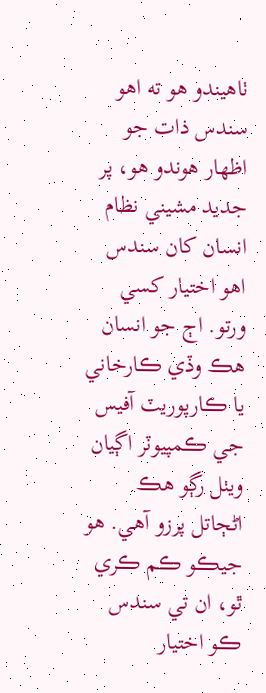ٺاهيندو هو ته اهو سندس ذات جو اظهار هوندو هو، پر جديد مشيني نظام انسان کان سندس اهو اختيار کسي ورتو. اڄ جو انسان هڪ وڏي ڪارخاني يا ڪارپوريٽ آفيس جي ڪمپيوٽر اڳيان ويٺل رڳو هڪ اڻڄاتل پرزو آهي. هو جيڪو ڪم ڪري ٿو، ان تي سندس ڪو اختيار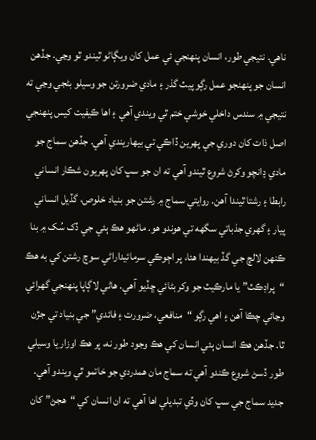ناهي. نتيجي طور، انسان پنهنجي ئي عمل کان ويڳاڻو ٿيندو ٿو وڃي. جڏهن انسان جو پنهنجو عمل رڳو پيٽ گذر ۽ مادي ضرورتن جو وسيلو بڻجي وڃي ته نتيجي ۾ سندس داخلي خوشي ختم ٿي ويندي آهي ۽ اها ڪيفيت کيس پنهنجي اصل ذات کان دوري جي پهرين ڏاڪي تي بيهاريندي آهي. جڏهن سماج جو مادي ڍانچو وکرڻ شروع ٿيندو آهي ته ان جو سڀ کان پهريون شڪار انساني رابطا ۽ رشتا ٿيندا آهن. روايتي سماج ۾ رشتن جو بنياد خلوص، گڏيل انساني پيار ۽ گهري جذباتي سگهه تي هوندو هو. ماڻهو هڪ ٻئي جي ڏک سُک ۾ بنا ڪنهن لالچ جي گڏ بيهندا هئا، پر اڄوڪي سرمائيداراڻي سوچ رشتن کي به هڪ “پراڊڪٽ” يا مارڪيٽ جو وکر بڻائي ڇڏيو آهي. هاڻي لاڳاپا پنهنجي گهرائي وڃائي چڪا آهن ۽ اهي رڳو “منافعي، ضرورت ۽ فائدي” جي بنياد تي جڙن ٿا. جڏهن هڪ انسان ٻئي انسان کي هڪ وجود طور نه، پر هڪ اوزار يا وسيلي طور ڏسڻ شروع ڪندو آهي ته سماج مان همدردي جو خاتمو ٿي ويندو آهي. جديد سماج جي سڀ کان وڏي تبديلي اها آهي ته ان انسان کي “هجڻ” کان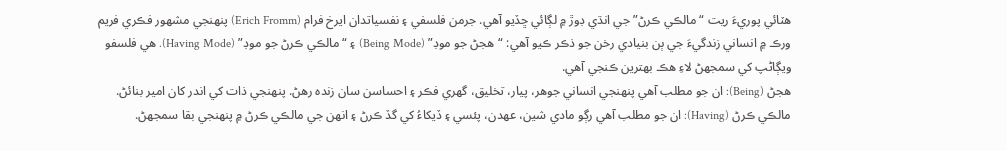هٽائي پوريءَ ريت “مالڪي ڪرڻ” جي انڌي ڊوڙ ۾ لڳائي ڇڏيو آهي. جرمن فلسفي ۽ نفسياتدان ايرخ فرام (Erich Fromm) پنهنجي مشهور فڪري فريم ورڪ ۾ انساني زندگيءَ جي ٻن بنيادي رخن جو ذڪر ڪيو آهي: “هجڻ جو موڊ” (Being Mode) ۽ “مالڪي ڪرڻ جو موڊ” (Having Mode). هي فلسفو ويڳاڻپ کي سمجهڻ لاءِ هڪ بهترين ڪنجي آهي.
هجڻ (Being): ان جو مطلب آهي پنهنجي انساني جوهر، پيار، تخليق، گهري فڪر ۽ احساسن سان زنده رهڻ. پنهنجي ذات کي اندر کان امير بنائڻ.
مالڪي ڪرڻ (Having): ان جو مطلب آهي رڳو مادي شين، عهدن، پئسي ۽ ڏيکاءُ کي گڏ ڪرڻ ۽ انهن جي مالڪي ڪرڻ ۾ پنهنجي بقا سمجهڻ.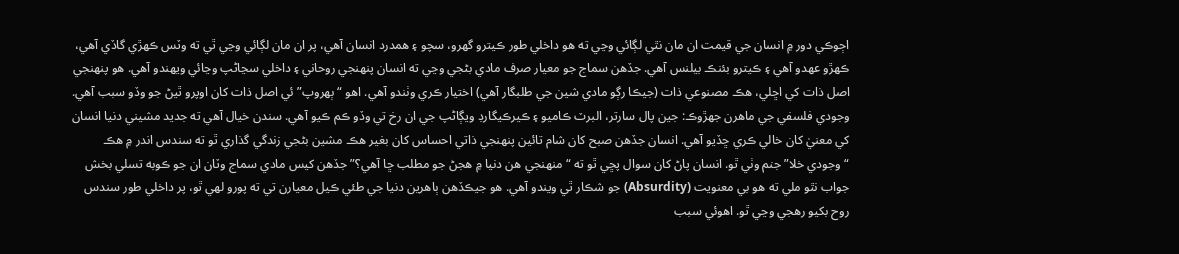اڄوڪي دور ۾ انسان جي قيمت ان مان نٿي لڳائي وڃي ته هو داخلي طور ڪيترو گهرو، سچو ۽ همدرد انسان آهي، پر ان مان لڳائي وڃي ٿي ته وٽس ڪهڙي گاڏي آهي، ڪهڙو عهدو آهي ۽ ڪيترو بئنڪ بيلنس آهي. جڏهن سماج جو معيار صرف مادي بڻجي وڃي ته انسان پنهنجي روحاني ۽ داخلي سڃاڻپ وڃائي ويهندو آهي. هو پنهنجي اصل ذات کي اڇلي، هڪ مصنوعي ذات (جيڪا رڳو مادي شين جي طلبگار آهي) اختيار ڪري وٺندو آهي. اهو “ٻهروپ” ئي اصل ذات کان اوپرو ٿيڻ جو وڏو سبب آهي. وجودي فلسفي جي ماهرن جهڙوڪ: جين پال سارتر، البرٽ ڪاميو ۽ ڪيرڪيگارڊ ويڳاڻپ جي ان رخ تي وڏو ڪم ڪيو آهي. سندن خيال آهي ته جديد مشيني دنيا انسان کي معنيٰ کان خالي ڪري ڇڏيو آهي. انسان جڏهن صبح کان شام تائين پنهنجي ذاتي احساس کان بغير هڪ مشين بڻجي زندگي گذاري ٿو ته سندس اندر ۾ هڪ “وجودي خلا” جنم وٺي ٿو. انسان پاڻ کان سوال پڇي ٿو ته “منهنجي هن دنيا ۾ هجڻ جو مطلب ڇا آهي؟” جڏهن کيس مادي سماج وٽان ان جو ڪوبه تسلي بخش جواب نٿو ملي ته هو بي معنويت (Absurdity) جو شڪار ٿي ويندو آهي. هو جيڪڏهن ٻاهرين دنيا جي طئي ڪيل معيارن تي ته پورو لهي ٿو، پر داخلي طور سندس روح بکيو رهجي وڃي ٿو. اهوئي سبب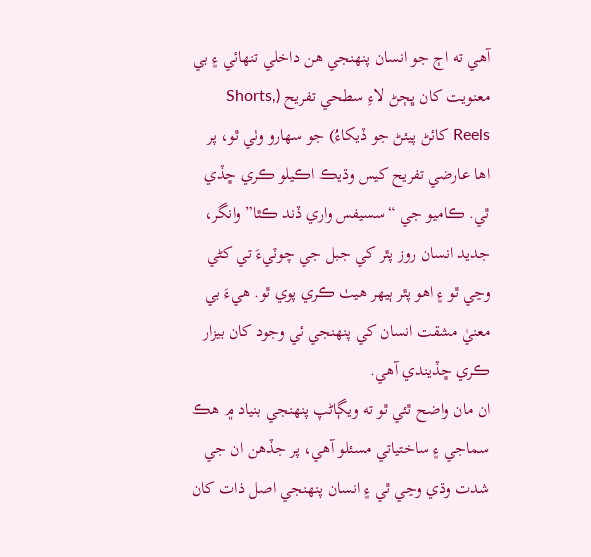آهي ته اڄ جو انسان پنهنجي هن داخلي تنهائي ۽ بي معنويت کان ڀڄڻ لاءِ سطحي تفريح (Shorts, Reels کائڻ پيئڻ جو ڏيکاءُ) جو سهارو وٺي ٿو، پر اها عارضي تفريح کيس وڌيڪ اڪيلو ڪري ڇڏي ٿي. ڪاميو جي “سسيفس واري ڏند ڪٿا” وانگر، جديد انسان روز پٿر کي جبل جي چوٽيءَ تي کڻي وڃي ٿو ۽ اهو پٿر ٻيهر هيٺ ڪري پوي ٿو. هيءَ بي معنيٰ مشقت انسان کي پنهنجي ئي وجود کان بيزار ڪري ڇڏيندي آهي.
ان مان واضح ٿئي ٿو ته ويڳاڻپ پنهنجي بنياد ۾ هڪ سماجي ۽ ساختياتي مسئلو آهي، پر جڏهن ان جي شدت وڌي وڃي ٿي ۽ انسان پنهنجي اصل ذات کان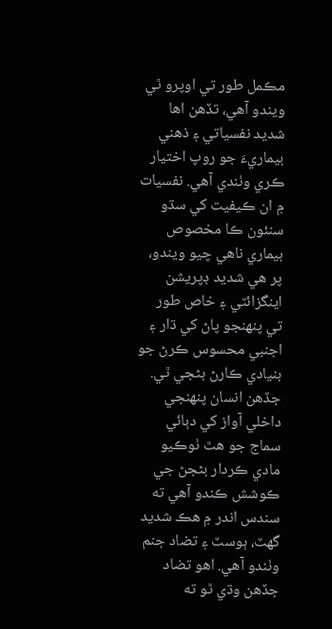مڪمل طور تي اوپرو ٿي ويندو آهي، تڏهن اها شديد نفسياتي ۽ ذهني بيماريءَ جو روپ اختيار ڪري وٺندي آهي. نفسيات ۾ ان ڪيفيت کي سڌو سنئون ڪا مخصوص بيماري ناهي چيو ويندو، پر هي شديد ڊپريشن اينگزائٽي ۽ خاص طور تي پنهنجو پاڻ کي ڌار ۽ اجنبي محسوس ڪرڻ جو بنيادي ڪارڻ بڻجي ٿي. جڏهن انسان پنهنجي داخلي آواز کي دٻائي سماج جو هٿ ٺوڪيو مادي ڪردار بڻجڻ جي ڪوشش ڪندو آهي ته سندس اندر ۾ هڪ شديد گهٽ، ٻوسٽ ۽ تضاد جنم وٺندو آهي. اهو تضاد جڏهن وڌي ٿو ته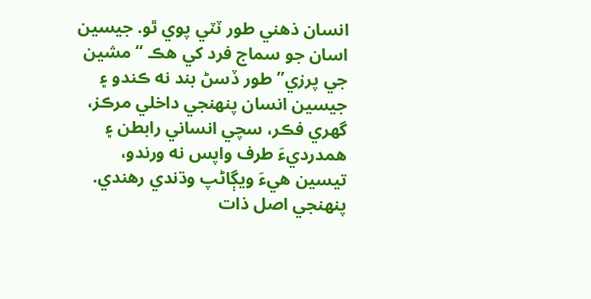انسان ذهني طور ٽٽي پوي ٿو. جيسين اسان جو سماج فرد کي هڪ “مشين جي پرزي” طور ڏسڻ بند نه ڪندو ۽ جيسين انسان پنهنجي داخلي مرڪز، گهري فڪر، سچي انساني رابطن ۽ همدرديءَ طرف واپس نه ورندو، تيسين هيءَ ويڳاڻپ وڌندي رهندي. پنهنجي اصل ذات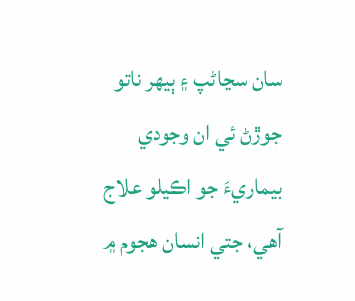سان سڃاڻپ ۽ ٻيهر ناتو جوڙڻ ئي ان وجودي بيماريءَ جو اڪيلو علاج آهي، جتي انسان هجوم ۾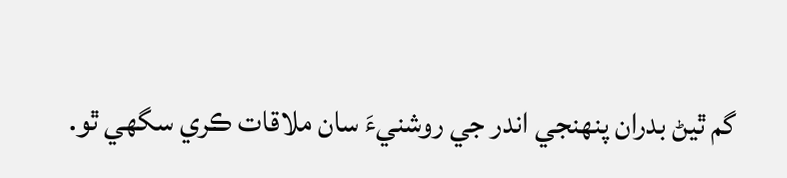گم ٿيڻ بدران پنهنجي اندر جي روشنيءَ سان ملاقات ڪري سگهي ٿو.